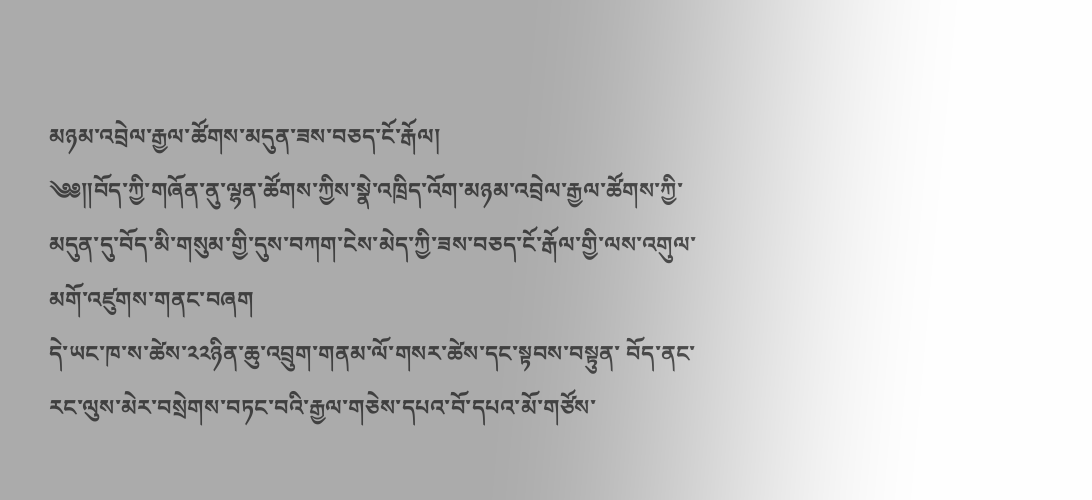མཉམ་འབྲེལ་རྒྱལ་ཚོགས་མདུན་ཟས་བཅད་ངོ་རྒོལ།
༄༅༎བོད་ཀྱི་གཞོན་ནུ་ལྷན་ཚོགས་ཀྱིས་སྣེ་འཁྲིད་འོག་མཉམ་འབྲེལ་རྒྱལ་ཚོགས་ཀྱི་མདུན་དུ་བོད་མི་གསུམ་གྱི་དུས་བཀག་ངེས་མེད་ཀྱི་ཟས་བཅད་ངོ་རྒོལ་གྱི་ལས་འགུལ་མགོ་འཛུགས་གནང་བཞག
དེ་ཡང་ཁ་ས་ཚེས་༢༢ཉིན་ཆུ་འབྲུག་གནམ་ལོ་གསར་ཚེས་དང་སྟབས་བསྟུན་ བོད་ནང་རང་ལུས་མེར་བསྲེགས་བཏང་བའི་རྒྱལ་གཅེས་དཔའ་བོ་དཔའ་མོ་གཙོས་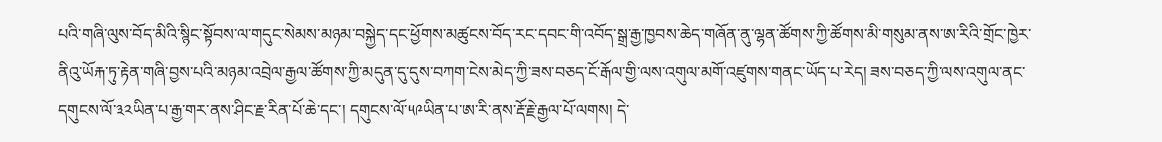པའི་གཞི་ལུས་བོད་མིའི་སྙིང་སྟོབས་ལ་གདུང་སེམས་མཉམ་བསྐྱེད་དང་ཕྱོགས་མཚུངས་བོད་རང་དབང་གི་འབོད་སྒྲ་རྒྱ་ཁྱབས་ཆེད་གཞོན་ནུ་ལྷན་ཚོགས་ཀྱི་ཚོགས་མི་གསུམ་ནས་ཨ་རིའི་གྲོང་ཁྱེར་ནིའུ་ཡོརྐ་ཏུ་རྟེན་གཞི་བྱས་པའི་མཉམ་འབྲེལ་རྒྱལ་ཚོགས་ཀྱི་མདུན་དུ་དུས་བཀག་ངེས་མེད་ཀྱི་ཟས་བཅད་ངོ་རྒོལ་གྱི་ལས་འགུལ་མགོ་འཛུགས་གནང་ཡོད་པ་རེད། ཟས་བཅད་ཀྱི་ལས་འགུལ་ནང་ དགུངས་ལོ་༣༢ཡིན་པ་རྒྱ་གར་ནས་ཤིང་རྗ་རིན་པོ་ཆེ་དང་། དགུངས་ལོ་༥༩ཡིན་པ་ཨ་རི་ནས་རྡོ་རྗེ་རྒྱལ་པོ་ལགས། དེ་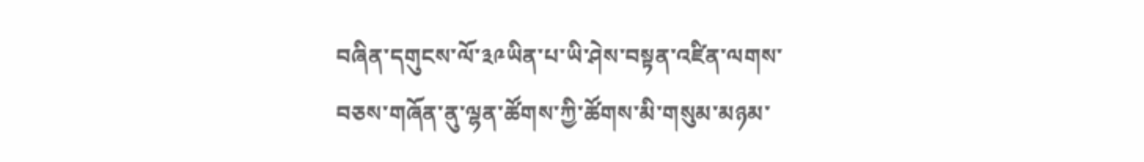བཞིན་དགུངས་ལོ་༣༩ཡིན་པ་ཡི་ཤེས་བསྟན་འཛིན་ལགས་བཅས་གཞོན་ནུ་ལྷན་ཚོགས་ཀྱི་ཚོགས་མི་གསུམ་མཉམ་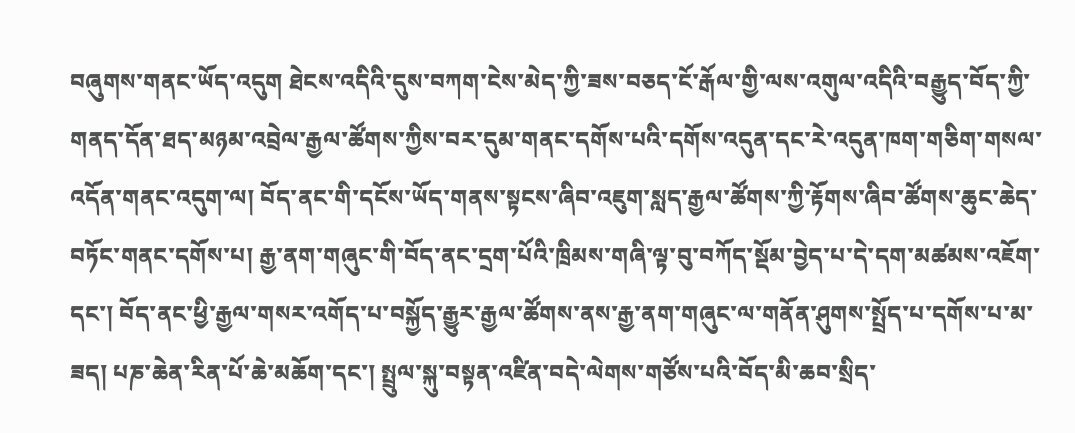བཞུགས་གནང་ཡོད་འདུག ཐེངས་འདིའི་དུས་བཀག་ངེས་མེད་ཀྱི་ཟས་བཅད་ངོ་རྒོལ་གྱི་ལས་འགུལ་འདིའི་བརྒྱུད་བོད་ཀྱི་གནད་དོན་ཐད་མཉམ་འབྲེལ་རྒྱལ་ཚོགས་ཀྱིས་བར་དུམ་གནང་དགོས་པའི་དགོས་འདུན་དང་རེ་འདུན་ཁག་གཅིག་གསལ་འདོན་གནང་འདུག་ལ། བོད་ནང་གི་དངོས་ཡོད་གནས་སྟངས་ཞིབ་འཇུག་སླད་རྒྱལ་ཚོགས་ཀྱི་རྟོགས་ཞིབ་ཚོགས་ཆུང་ཆེད་བཏོང་གནང་དགོས་པ། རྒྱ་ནག་གཞུང་གི་བོད་ནང་དྲག་པོའི་ཁྲིམས་གཞི་ལྟ་བུ་བཀོད་སྡོམ་བྱེད་པ་དེ་དག་མཚམས་འཇོག་དང་། བོད་ནང་ཕྱི་རྒྱལ་གསར་འགོད་པ་བསྐྱོད་རྒྱུར་རྒྱལ་ཚོགས་ནས་རྒྱ་ནག་གཞུང་ལ་གནོན་ཤུགས་སྤྲོད་པ་དགོས་པ་མ་ཟད། པཎ་ཆེན་རིན་པོ་ཆེ་མཆོག་དང་། སྤྲུལ་སྐུ་བསྟན་འཛིན་བདེ་ལེགས་གཙོས་པའི་བོད་མི་ཆབ་སྲིད་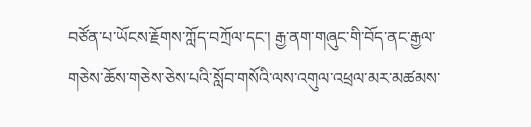བཙོན་པ་ཡོངས་རྗོགས་ཀློད་བཀྲོལ་དང་། རྒྱ་ནག་གཞུང་གི་བོད་ནང་རྒྱལ་གཅེས་ཆོས་གཅེས་ཅེས་པའི་སློབ་གསོའི་ལས་འགུལ་འཕྲལ་མར་མཚམས་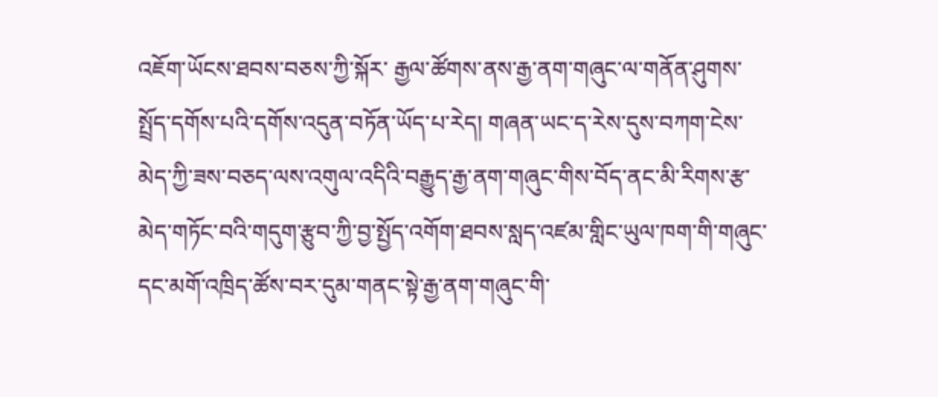འཇོག་ཡོངས་ཐབས་བཅས་ཀྱི་སྐོར་ རྒྱལ་ཚོགས་ནས་རྒྱ་ནག་གཞུང་ལ་གནོན་ཤུགས་སྤྲོད་དགོས་པའི་དགོས་འདུན་བཏོན་ཡོད་པ་རེད། གཞན་ཡང་ད་རེས་དུས་བཀག་ངེས་མེད་ཀྱི་ཟས་བཅད་ལས་འགུལ་འདིའི་བརྒྱུད་རྒྱ་ནག་གཞུང་གིས་བོད་ནང་མི་རིགས་རྩ་མེད་གཏོང་བའི་གདུག་རྩུབ་ཀྱི་བྱ་སྤྱོད་འགོག་ཐབས་སླད་འཛམ་གླིང་ཡུལ་ཁག་གི་གཞུང་དང་མགོ་འཁྲིད་ཚོས་བར་དུམ་གནང་སྟེ་རྒྱ་ནག་གཞུང་གི་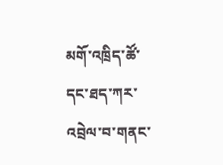མགོ་འཁྲིད་ཚོ་དང་ཐད་ཀར་འབྲེལ་བ་གནང་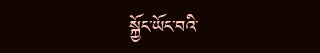སྐྱོང་ཡོང་བའི་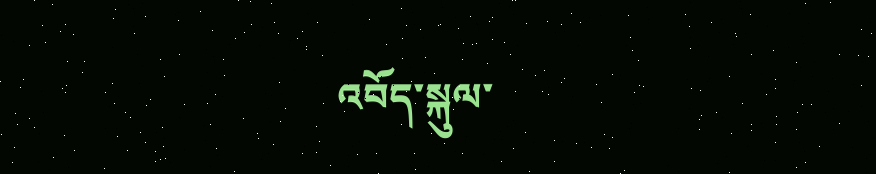འབོད་སྐུལ་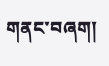གནང་བཞག།